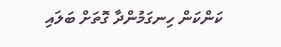ކަންކަން ހިނގަމުންދާ ގޮތަށް ބަލައި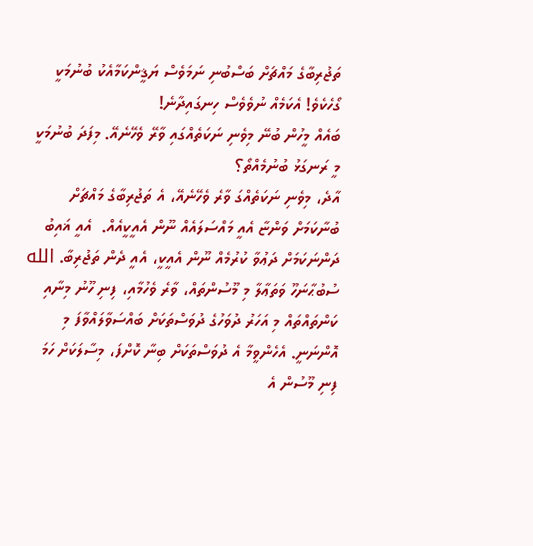ތަޖުރިބާގެ މައްޗަށް ބަސްބުނި ނަމަވެސް ޔަޤީންކަމާއެކު ބުނުމަކީ ގޯހެކެވެ! އެކަމެއް ނުވެވެސް ހިނގައިދާނެ!
ބައެއް މީހުން ބުނޭ މިވެނި ނަކަތެއްގައި ވާރޭ ވެހޭނެއޭ. މިފަދަ ބުނުމަކީ މީ ރަނގަޅު ބުނުމެއްތޯ؟
އާދެ، މިވެނި ނަކަތެއްގަ ވާރެ ވެހޭނެއޭ، އެ ތަޖުރިބާގެ މައްޗަށް ބުނާކަމަށް ވަންޏާ އެއީ މައްސަލައެއް ނޫން އެއީކީއެއް.  އެއީ ޣައިބު ދަންނަކަމަށް ދަޢުވާ ކުރުމެއް ނޫން އެއީކީ، އެއީ ދެން ތަޖުރިބާ. الله ސުބުޙާނަހޫ ވަތަޢާލާ މި މޫސުންތައް، ވާރެ ވެހުމާއި، ފިނި ހޫނު މިނާއި ކަންތައްތައް މި އަހަރު ދުވަހުގެ ދުވަސްތަކަށް ބައްސަވާލައްވާފަ މި އޮންނަނީ. އެހެންވީމާ އެ ދުވަސްތަކަށް ބިނާ ކޮށްފަ، މިސާލަކަށް ހަމަ ފިނި މޫސުން އެ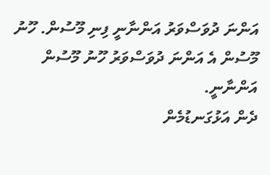އަންނަ ދުވަސްވަރު އަންނާނީ ފިނި މޫސުން. ހޫނު މޫސުން އެ އަންނަ ދުވަސްވަރު ހޫނު މޫސުން އަންނާނީ.
ދެން އަޅުގަނޑުމެން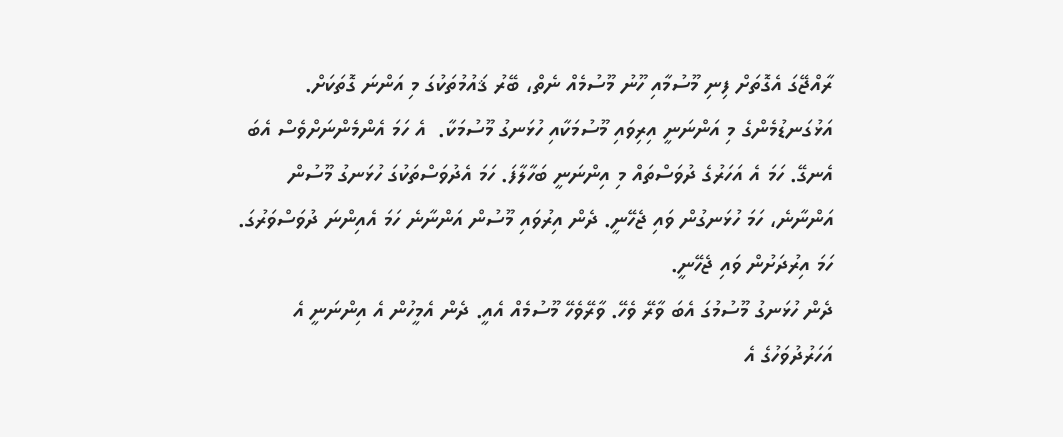ރާއްޖޭގަ އެގޮތަށް ފިނި މޫސުމާއި ހޫނު މޫސުމެއް ނެތް، ބޭރު ޤައުމުތަކުގަ މި އަންނަ ގޮތަކަށް. އަޅުގަނޑުމެންގެ މި އަންނަނީ އިރިވައި މޫސުމަކާއި ހުޅަނގު މޫސުމަކާ.  އެ ހަމަ އެންމެންނަށްވެސް އެބަ އެނގޭ. ހަމަ އެ އަހަރުގެ ދުވަސްތައް މި އިންނަނީ ބަހާލާފަ. ހަމަ އެދުވަސްތަކުގަ ހުޅަނގު މޫސުން އަންނާނެ، ހަމަ ހުޅަނގުން ވައި ޖެހޭނީ. ދެން އިރުވައި މޫސުން އަންނާނެ ހަމަ އެއިންނަ ދުވަސްވަރުގަ. ހަމަ އިރުދަށުން ވައި ޖެހޭނީ.
ދެން ހުޅަނގު މޫސުމުގަ އެބަ ވާރޭ ވެހޭ. ވާރޭވެހޭ މޫސުމެއް އެއީ. ދެން އެމީހުން އެ އިންނަނީ އެ އަހަރުދުވަހުގެ އެ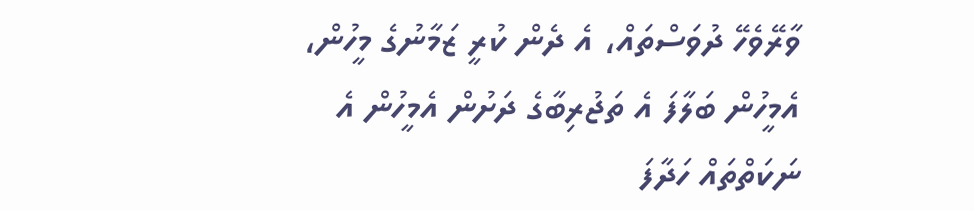ވާރޭވެހޭ ދުވަސްތައް، އެ ދެން ކުރީ ޒަމާނުގެ މީހުން، އެމީހުން ބަލާފަ އެ ތަޖުރިބާގެ ދަށުން އެމީހުން އެ ނަކަތްތައް ހަދާފަ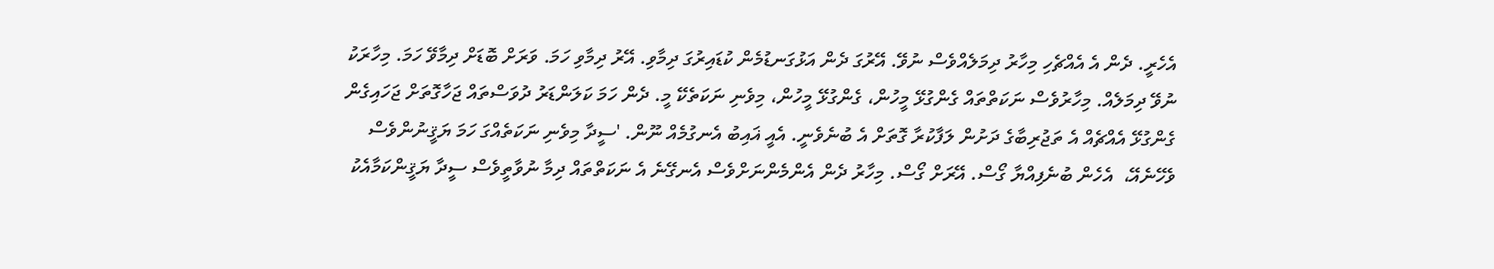އެހެރީ. ދެން އެ އެއްޗެހި މިހާރު ދިމަލެއްވެސް ނުވޭ. އޭރުގަ ދެން އަޅުގަނޑުމެން ކުޑައިރުގަ ދިމާވި. އޭރު ދިމާވި ހަމަ. ވަރަށް ބޮޑަށް ދިމާވޭ ހަމަ. މިހާރަކު ނުވޭ ދިމަލެއް. މިހާރުވެސް ނަކަތްތައް ގެންގުޅޭ މީހުން، ގެންގުޅޭ މީހުން، މިވެނި ނަކަތެކޭ މީ. ދެން ހަމަ ކަލަންޑަރު ދުވަސްތައް ޖަހާގޮތަށް ޖަހައިގެން  ގެންގުޅޭ އެއްޗެއް އެ ތަޖުރިބާގެ ދަށުން ލަފާކުރާ ގޮތަށް އެ ބުނެވެނީ. އެއީ ޣައިބު އެނގުމެއް ނޫން. 'ސީދާ މިވެނި ނަކަތެއްގަ ހަމަ ޔަޤީނުންވެސް ވެހޭނެއޭ،  އެހެން ބުނެފިއްޔާ ގޯސް. އޭރަށް ގޯސް. މިހާރު ދެން އެންމެންނަށްވެސް އެނގޭނެ އެ ނަކަތްތައް ދިމާ ނުވާތީވެސް ސީދާ ޔަޤީންކަމާއެކު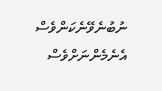ނުބުނެވޭނެކަންވެސް އެނެމެންނަށްވެސް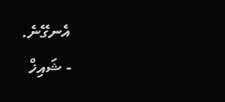އެނގޭނެ.
- ޝައިޚް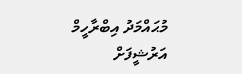މުޙައްމަދު އިބްރާހީމް
އަރުޝީފަށް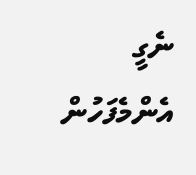ނެގީ
އެންމެފަހުން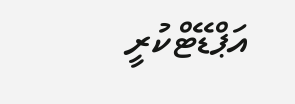އަޕްޑޭޓްކުރީ